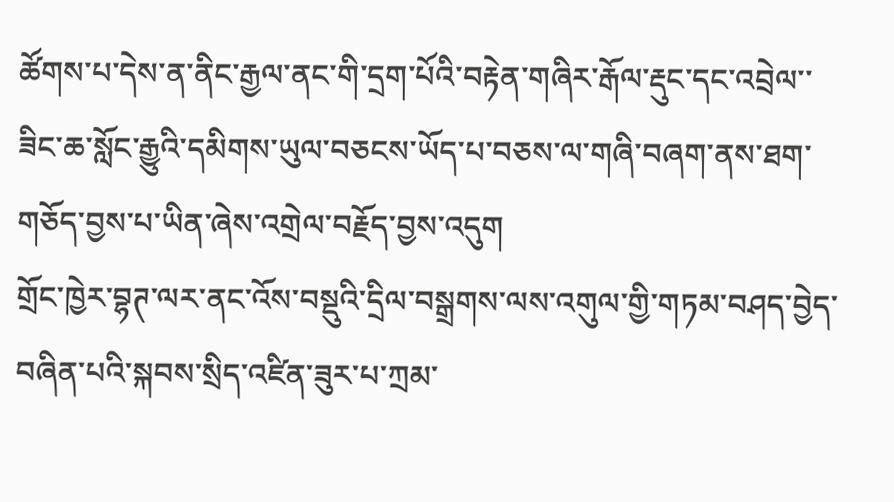ཚོགས་པ་དེས་ན་ནིང་རྒྱལ་ནང་གི་དྲག་པོའི་བརྟེན་གཞིར་རྒོལ་རྡུང་དང་འབྲེལ་་ཟིང་ཆ་སློང་རྒྱུའི་དམིགས་ཡུལ་བཅངས་ཡོད་པ་བཅས་ལ་གཞི་བཞག་ནས་ཐག་གཅོད་བྱས་པ་ཡིན་ཞེས་འགྲེལ་བརྗོད་བྱས་འདུག
གྲོང་ཁྱེར་བྷཊ་ལར་ནང་འོས་བསྡུའི་དྲིལ་བསྒྲགས་ལས་འགུལ་གྱི་གཏམ་བཤད་བྱེད་བཞིན་པའི་སྐབས་སྲིད་འཛིན་ཟུར་པ་ཀྲམ་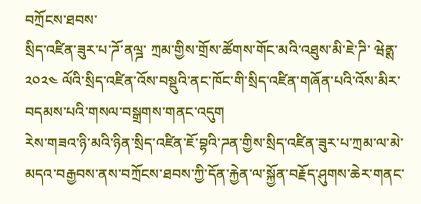བཀྲོངས་ཐབས་
སྲིད་འཛིན་ཟུར་པ་ཌོ་ནལྜ་ ཀྲམ་གྱིས་གྲོས་ཚོགས་གོང་མའི་འཐུས་མི་ཇེ་ཌི་ ཝེནྶ་ ༢༠༢༤ ལོའི་སྲིད་འཛིན་འོས་བསྡུའི་ནང་ཁོང་གི་སྲིད་འཛིན་གཞོན་པའི་འོས་མིར་བདམས་པའི་གསལ་བསྒྲགས་གནང་འདུག
རེས་གཟའ་ཉི་མའི་ཉིན་སྲིད་འཛིན་ཇོ་བྷའི་ཌན་གྱིས་སྲིད་འཛིན་ཟུར་པ་ཀྲམ་ལ་མེ་མདའ་བརྒྱབས་ནས་བཀྲོངས་ཐབས་ཀྱི་དོན་རྐྱེན་ལ་སྐྱོན་བརྗོད་ཤུགས་ཆེར་གནང་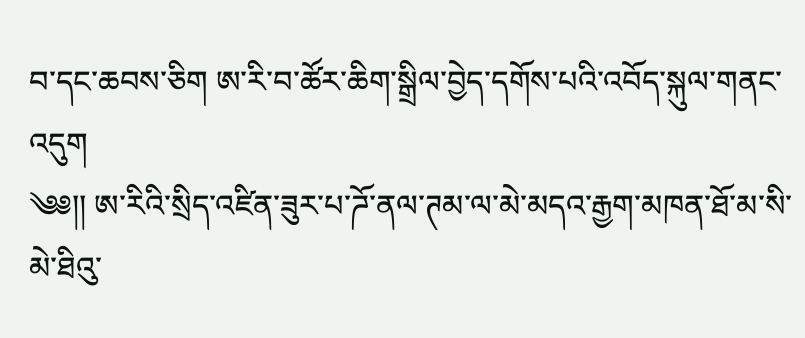བ་དང་ཆབས་ཅིག ཨ་རི་བ་ཚོར་ཆིག་སྒྲིལ་བྱེད་དགོས་པའི་འབོད་སྐུལ་གནང་འདུག
༄༅།། ཨ་རིའི་སྲིད་འཛིན་ཟུར་པ་ཌོ་ནལ་ཊམ་ལ་མེ་མདའ་རྒྱག་མཁན་ཐོ་མ་སི་མེ་ཐིའུ་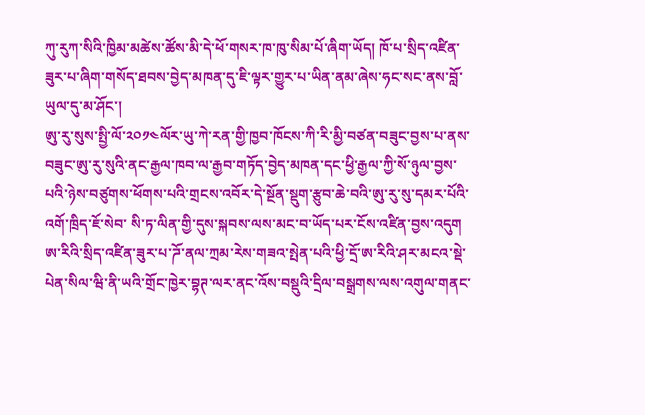ཀུ་རུཀ་སིའི་ཁྱིམ་མཚེས་ཚོས་མི་དེ་ཕོ་གསར་ཁ་ཁུ་སིམ་པོ་ཞིག་ཡོད། ཁོ་པ་སྲིད་འཛིན་ཟུར་པ་ཞིག་གསོད་ཐབས་བྱེད་མཁན་དུ་ཇི་ལྟར་གྱུར་པ་ཡིན་ནམ་ཞེས་ཧང་སང་ནས་བློ་ཡུལ་དུ་མ་ཤོང་།
ཨུ་རུ་སུས་སྤྱི་ལོ་༢༠༡༤ལོར་ཡུ་ཀེ་རན་གྱི་ཁྱབ་ཁོངས་ཀི་རི་མྱི་བཙན་བཟུང་བྱས་པ་ནས་བཟུང་ཨུ་རུ་སུའི་ནང་རྒྱལ་ཁབ་ལ་རྒྱབ་གཏོད་བྱེད་མཁན་དང་ཕྱི་རྒྱལ་ཀྱི་སོ་ཉུལ་བྱས་པའི་ཉེས་བཙུགས་ཕོགས་པའི་གྲངས་འབོར་དེ་སྔོན་སྡུག་རྩུབ་ཆེ་བའི་ཨུ་རུ་སུ་དམར་པོའི་འགོ་ཁྲིད་ཇོ་སེབ་ སི་ཏ་ལིན་གྱི་དུས་སྐབས་ལས་མང་བ་ཡོད་པར་ངོས་འཛིན་བྱས་འདུག
ཨ་རིའི་སྲིད་འཛིན་ཟུར་པ་ཌོ་ནལ་ཀྲམ་རེས་གཟའ་སྤེན་པའི་ཕྱི་དྲོ་ཨ་རིའི་ཤར་མངའ་སྡེ་པེན་སིལ་ཝི་ནི་ཡའི་གྲོང་ཁྱེར་བྷཊ་ལར་ནང་འོས་བསྡུའི་དྲིལ་བསྒྲགས་ལས་འགུལ་གནང་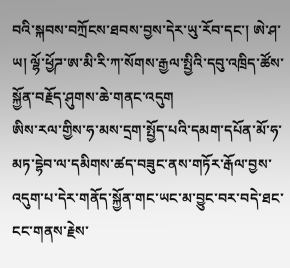བའི་སྐབས་བཀྲོངས་ཐབས་བྱས་དེར་ཡུ་རོབ་དང་། ཨེ་ཤ་ཡ། ལྷོ་ཕྱོཌ་ཨ་མི་རི་ཀ་སོགས་རྒྱལ་སྤྱིའི་དབུ་འཁྲིད་ཚོས་སྐྱོན་བརྗོད་ཤུགས་ཆེ་གནང་འདུག
ཨིས་རལ་གྱིས་ཧ་མས་དྲག་སྤྱོད་པའི་དམག་དཔོན་མོ་ཧ་མཏ་དྷེབ་ལ་དམིགས་ཚད་བཟུང་ནས་གཏོར་རྒོལ་བྱས་འདུག་པ་དེར་གནོད་སྐྱོན་གང་ཡང་མ་བྱུང་བར་བདེ་ཐང་ངང་གནས་རྗེས་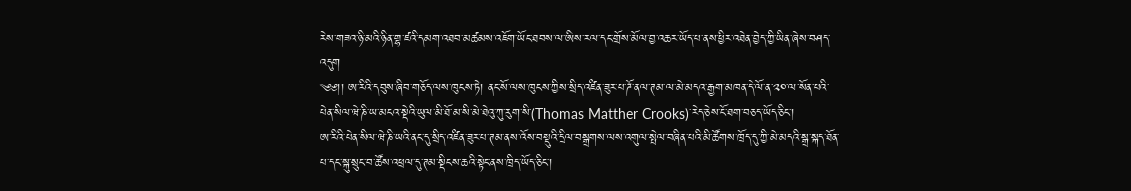རེས་གཟའ་ཉི་མའི་ཉིན་གྷ་ཛའི་དམག་འཐབ་མཚམས་འཇོག་ཡོང་ཐབས་ལ་ཨིས་རལ་དང་གྲོས་མོལ་བྱ་འཆར་ཡོད་པ་ནས་ཕྱིར་འཐེན་བྱེད་ཀྱི་ཡིན་ཞེས་བཤད་འདུག
༄༅།། ཨ་རིའི་དབུས་ཞིབ་གཅོད་ལས་ཁུངས་ཏེ། ནང་སོ་ལས་ཁུངས་ཀྱིས་སྲིད་འཛིན་ཟུར་པ་ཌོ་ནལ་ཊམ་ལ་མེ་མདའ་རྒྱག་མཁན་དེ་ལོ་ན་༢༠་ལ་སོན་པའི་པེན་སིལ་ཝེ་ཎི་ཡ་མངའ་སྡེའི་ཡུལ་མི་ཐོ་མ་སི་མེ་ཐེའུ་ཀུ་རུག་སི་(Thomas Matther Crooks)་རེད་ཅེས་ངོ་ཐག་བཅད་ཡོད་ཅིང་།
ཨ་རིའི་པེན་སིལ་ཝེ་ཎི་ཡའི་ནང་དུ་སྲིད་འཛིན་ཟུར་པ་ཊམ་ནས་འོས་བསྡུའི་དྲིལ་བསྒྲགས་ལས་འགུལ་སྤེལ་བཞིན་པའི་མི་ཚོགས་ཁྲོད་དུ་ཀྱི་མེ་མདའི་སྒྲ་སྐད་ཐོན་པ་དང་སྐུ་སྲུང་བ་ཚོས་འཕྲལ་དུ་ཊམ་སྡིངས་ཆའི་སྟེང་ནས་ཁྲིད་ཡོད་ཅིང་།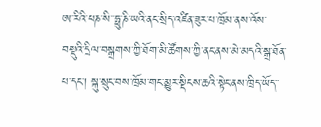ཨ་རིའི་ཕཎ་སི་་ཧྥུ་ཎི་ཡའི་ནང་སྲིད་འཛིན་ཟུར་པ་ཁྲོམ་ནས་འོས་བསྡུའི་དྲིལ་བསྒྲགས་ཀྱི་ཐོག་མི་ཚོགས་ཀྱི་ནང་ནས་མེ་མདའི་སྒྲ་ཐོན་པ་དང་། སྐུ་སྲུང་བས་ཁྲོམ་གང་མྱུར་སྡིངས་ཆའི་སྟེང་ནས་ཁྲིད་ཡོད་་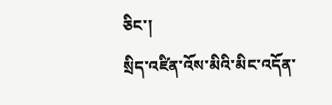ཅིང་།
སྲིད་འཛིན་འོས་མིའི་མིང་འདོན་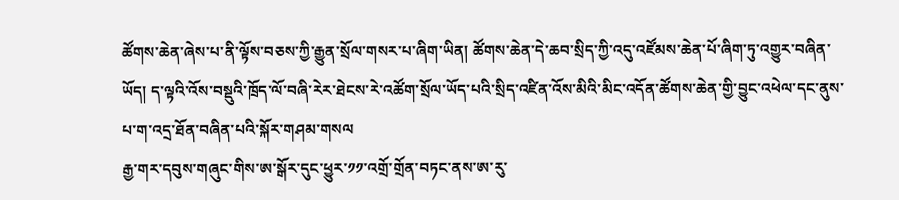ཚོགས་ཆེན་ཞེས་པ་ནི་ལྟོས་བཅས་ཀྱི་རྒྱུན་སྲོལ་གསར་པ་ཞིག་ཡིན། ཚོགས་ཆེན་དེ་ཆབ་སྲིད་ཀྱི་འདུ་འཛོམས་ཆེན་པོ་ཞིག་ཏུ་འགྱུར་བཞིན་ཡོད། ད་ལྟའི་འོས་བསྡུའི་ཁྲོད་ལོ་བཞི་རེར་ཐེངས་རེ་འཚོག་སྲོལ་ཡོད་པའི་སྲིད་འཛིན་འོས་མིའི་མིང་འདོན་ཚོགས་ཆེན་གྱི་བྱུང་འཕེལ་དང་ནུས་པ་ག་འདྲ་ཐོན་བཞིན་པའི་སྐོར་གཤམ་གསལ
རྒྱ་གར་དབུས་གཞུང་གིས་ཨ་སྒོར་དུང་ཕྱུར་༡༡་འགྲོ་གྲོན་བཏང་ནས་ཨ་རུ་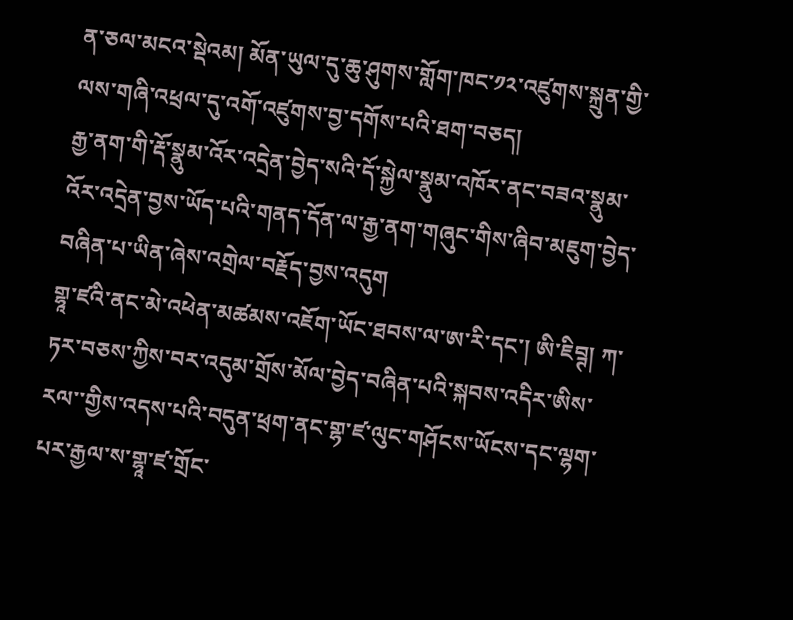ན་ཅལ་མངའ་སྡེའམ། མོན་ཡུལ་དུ་ཆུ་ཤུགས་གློག་ཁང་༡༢་འཛུགས་སྐྲུན་གྱི་ལས་གཞི་འཕྲལ་དུ་འགོ་འཛུགས་བྱ་དགོས་པའི་ཐག་བཅད།
རྒྱ་ནག་གི་རྡོ་སྣུམ་འོར་འདྲེན་བྱེད་སའི་དོ་སྐྱེལ་སྣུམ་འཁོར་ནང་བཟའ་སྣུམ་འོར་འདྲེན་བྱས་ཡོད་པའི་གནད་དོན་ལ་རྒྱ་ནག་གཞུང་གིས་ཞིབ་མཇུག་བྱེད་བཞིན་པ་ཡིན་ཞེས་འགྲེལ་བརྗོད་བྱས་འདུག
གྷཱ་ཛའི་ནང་མེ་འཕེན་མཚམས་འཇོག་ཡོང་ཐབས་ལ་ཨ་རི་དང་། ཨི་ཇིབྚ། ཀ་ཏར་བཅས་ཀྱིས་བར་འདུམ་གྲོས་མོལ་བྱེད་བཞིན་པའི་སྐབས་འདིར་ཨིས་རལ་་གྱིས་འདས་པའི་བདུན་ཕྲག་ནང་གྷ་ཛ་ལུང་གཤོངས་ཡོངས་དང་ལྷག་པར་རྒྱལ་ས་གྷཱ་ཛ་གྲོང་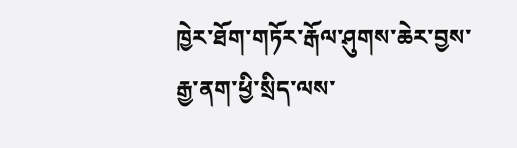ཁྱེར་ཐོག་གཏོར་རྒོལ་ཤུགས་ཆེར་བྱས་
རྒྱ་ནག་ཕྱི་སྲིད་ལས་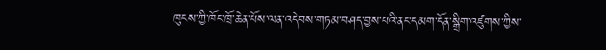ཁུངས་ཀྱི་ཁོང་ཁྲོ་ཆེན་པོས་ལན་འདེབས་གཏམ་བཤད་བྱས་པའི་ནང་དམག་དོན་སྒྲིག་འཛུགས་ཀྱིས་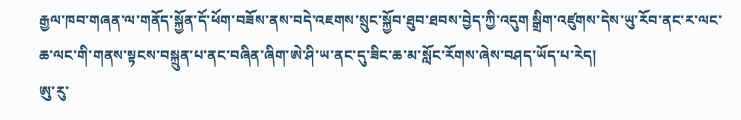རྒྱལ་ཁབ་གཞན་ལ་གནོད་སྐྱོན་དོ་ཕོག་བཟོས་ནས་བདེ་འཇགས་སྲུང་སྐྱོབ་ཐུབ་ཐབས་བྱེད་ཀྱི་འདུག སྒྲིག་འཛུགས་དེས་ཡུ་རོབ་ནང་ར་ལང་ཆ་ལང་གི་གནས་སྟངས་བསྐྲུན་པ་ནང་བཞིན་ཞིག་ཨེ་ཤི་ཡ་ནང་དུ་ཟིང་ཆ་མ་སློང་རོགས་ཞེས་བཤད་ཡོད་པ་རེད།
ཨུ་རུ་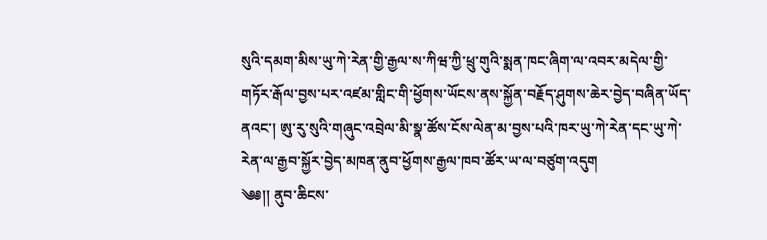སུའི་དམག་མིས་ཡུ་ཀེ་རེན་གྱི་རྒྱལ་ས་ཀིཝ་ཀྱི་ཕྲུ་གུའི་སྨན་ཁང་ཞིག་ལ་འབར་མདེལ་གྱི་གཏོར་རྒོལ་བྱས་པར་འཛམ་གླིང་གི་ཕྱོགས་ཡོངས་ནས་སྐྱོན་བརྗོད་ཤུགས་ཆེར་བྱེད་བཞིན་ཡོད་ནའང་། ཨུ་རུ་སུའི་གཞུང་འབྲེལ་མི་སྣ་ཚོས་ངོས་ལེན་མ་བྱས་པའི་ཁར་ཡུ་ཀེ་རེན་དང་ཡུ་ཀེ་རེན་ལ་རྒྱབ་སྐྱོར་བྱེད་མཁན་ནུབ་ཕྱོགས་རྒྱལ་ཁབ་ཚོར་ཡ་ལ་བཙུག་འདུག
༄༅།། ནུབ་ཆིངས་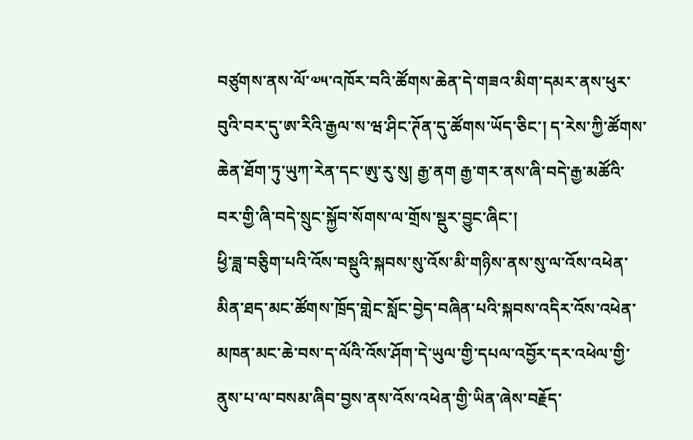བཙུགས་ནས་ལོ་༧༥་འཁོར་བའི་ཚོགས་ཆེན་དེ་གཟའ་མིག་དམར་ནས་ཕུར་བུའི་བར་དུ་ཨ་རིའི་རྒྱལ་ས་ཝ་ཤིང་ཊོན་དུ་ཚོགས་ཡོད་ཅིང་། ད་རེས་ཀྱི་ཚོགས་ཆེན་ཐོག་ཏུ་ཡུཀ་རེན་དང་ཨུ་རུ་སུ། རྒྱ་ནག རྒྱ་གར་ནས་ཞི་བདེ་རྒྱ་མཚོའི་བར་གྱི་ཞི་བདེ་སྲུང་སྐྱོབ་སོགས་ལ་གྲོས་སྡུར་བྱུང་ཞིང་།
ཕྱི་ཟླ་བཅིུག་པའི་འོས་བསྡུའི་སྐབས་སུ་འོས་མི་གཉིས་ནས་སུ་ལ་འོས་འཕེན་མིན་ཐད་མང་ཚོགས་ཁྲོད་གླེང་སློང་བྱེད་བཞིན་པའི་སྐབས་འདིར་འོས་འཕེན་མཁན་མང་ཆེ་བས་ད་ལོའི་འོས་ཤོག་དེ་ཡུལ་གྱི་དཔལ་འབྱོར་དར་འཕེལ་གྱི་ནུས་པ་ལ་བསམ་ཞིབ་བྱས་ནས་འོས་འཕེན་གྱི་ཡིན་ཞེས་བརྗོད་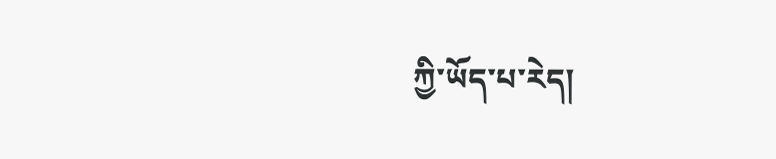ཀྱི་ཡོད་པ་རེད།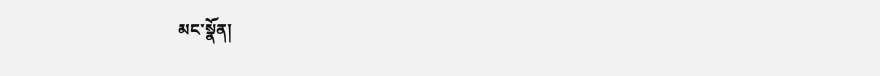མང་སྣོན།